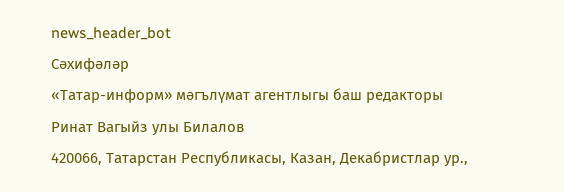news_header_bot
Сәхифәләр
«Татар-информ» мәгълүмат агентлыгы баш редакторы
Ринат Вагыйз улы Билалов
420066, Татарстан Республикасы, Казан, Декабристлар ур.,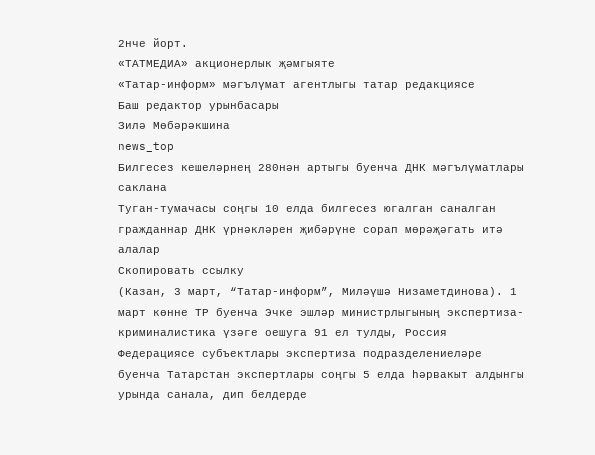2нче йорт.
«ТАТМЕДИА» акционерлык җәмгыяте
«Татар-информ» мәгълүмат агентлыгы татар редакциясе
Баш редактор урынбасары
Зилә Мөбәрәкшина
news_top
Билгесез кешеләрнең 280нән артыгы буенча ДНК мәгълүматлары саклана
Туган-тумачасы соңгы 10 елда билгесез югалган саналган гражданнар ДНК үрнәкләрен җибәрүне сорап мөрәҗәгать итә алалар
Скопировать ссылку
(Казан, 3 март, “Татар-информ”, Миләүшә Низаметдинова). 1 март көнне ТР буенча Эчке эшләр министрлыгының экспертиза-криминалистика үзәге оешуга 91 ел тулды, Россия Федерациясе субъектлары экспертиза подразделениеләре буенча Татарстан экспертлары соңгы 5 елда һәрвакыт алдынгы урында санала, дип белдерде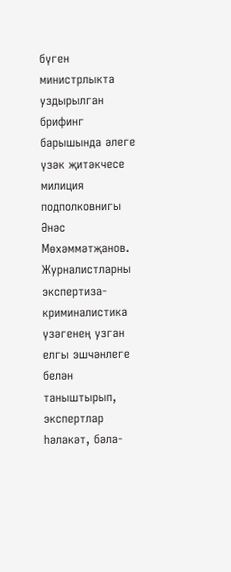бүген министрлыкта уздырылган брифинг барышында әлеге үзәк җитәкчесе милиция подполковнигы Әнәс Мөхәммәтҗанов.
Журналистларны экспертиза-криминалистика үзәгенең узган елгы эшчәнлеге белән таныштырып, экспертлар һәлакәт, бәла-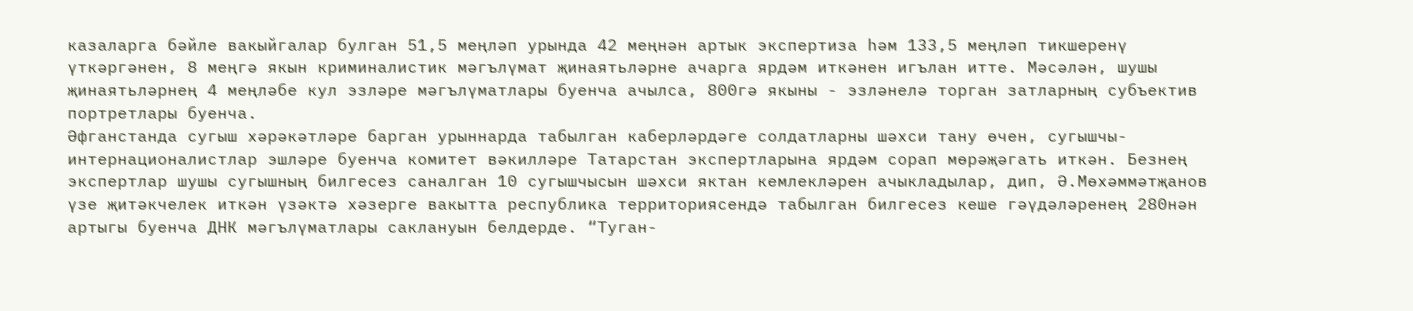казаларга бәйле вакыйгалар булган 51,5 меңләп урында 42 меңнән артык экспертиза һәм 133,5 меңләп тикшеренү үткәргәнен, 8 меңгә якын криминалистик мәгълүмат җинаятьләрне ачарга ярдәм иткәнен игълан итте. Мәсәлән, шушы җинаятьләрнең 4 меңләбе кул эзләре мәгълүматлары буенча ачылса, 800гә якыны - эзләнелә торган затларның субъектив портретлары буенча.
Әфганстанда сугыш хәрәкәтләре барган урыннарда табылган каберләрдәге солдатларны шәхси тану өчен, сугышчы-интернационалистлар эшләре буенча комитет вәкилләре Татарстан экспертларына ярдәм сорап мөрәҗәгать иткән. Безнең экспертлар шушы сугышның билгесез саналган 10 сугышчысын шәхси яктан кемлекләрен ачыкладылар, дип, Ә.Мөхәммәтҗанов үзе җитәкчелек иткән үзәктә хәзерге вакытта республика территориясендә табылган билгесез кеше гәүдәләренең 280нән артыгы буенча ДНК мәгълүматлары саклануын белдерде. “Туган-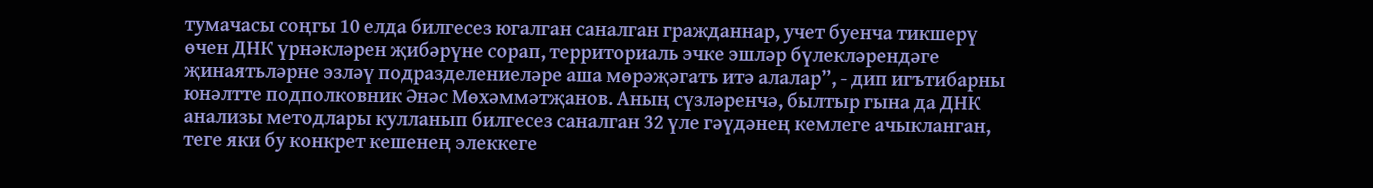тумачасы соңгы 10 елда билгесез югалган саналган гражданнар, учет буенча тикшерү өчен ДНК үрнәкләрен җибәрүне сорап, территориаль эчке эшләр бүлекләрендәге җинаятьләрне эзләү подразделениеләре аша мөрәҗәгать итә алалар”, - дип игътибарны юнәлтте подполковник Әнәс Мөхәммәтҗанов. Аның сүзләренчә, былтыр гына да ДНК анализы методлары кулланып билгесез саналган 32 үле гәүдәнең кемлеге ачыкланган, теге яки бу конкрет кешенең элеккеге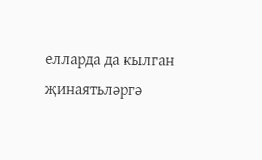елларда да кылган җинаятьләргә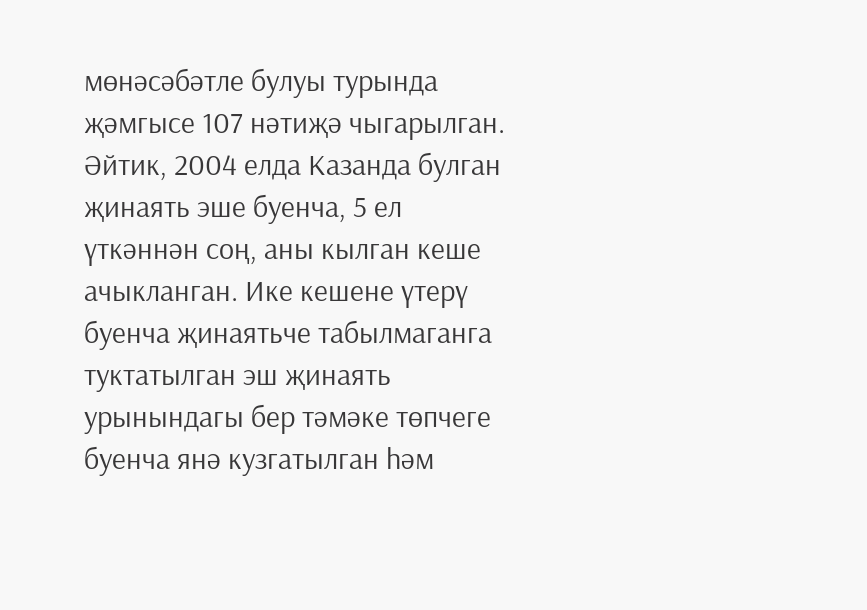мөнәсәбәтле булуы турында җәмгысе 107 нәтиҗә чыгарылган. Әйтик, 2004 елда Казанда булган җинаять эше буенча, 5 ел үткәннән соң, аны кылган кеше ачыкланган. Ике кешене үтерү буенча җинаятьче табылмаганга туктатылган эш җинаять урынындагы бер тәмәке төпчеге буенча янә кузгатылган һәм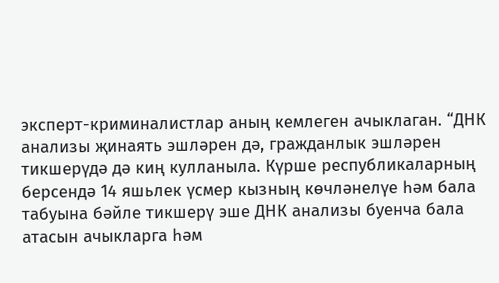эксперт-криминалистлар аның кемлеген ачыклаган. “ДНК анализы җинаять эшләрен дә, гражданлык эшләрен тикшерүдә дә киң кулланыла. Күрше республикаларның берсендә 14 яшьлек үсмер кызның көчләнелүе һәм бала табуына бәйле тикшерү эше ДНК анализы буенча бала атасын ачыкларга һәм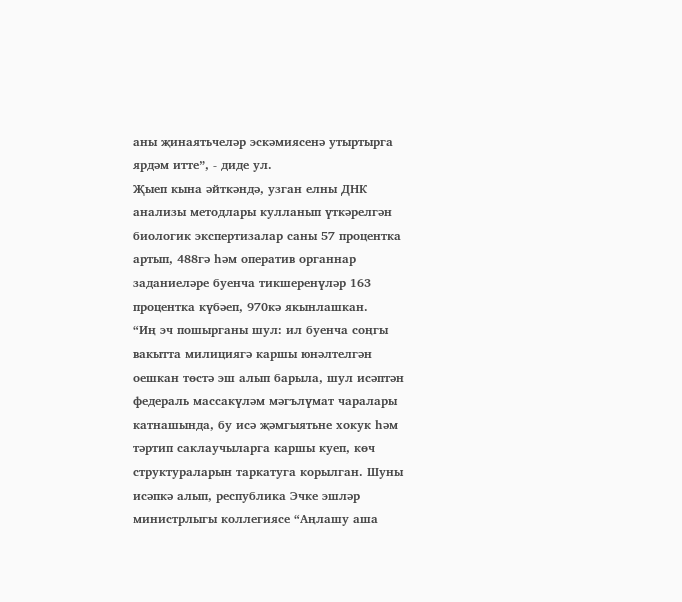аны җинаятьчеләр эскәмиясенә утыртырга ярдәм итте”, - диде ул.
Җыеп кына әйткәндә, узган елны ДНК анализы методлары кулланып үткәрелгән биологик экспертизалар саны 57 процентка артып, 488гә һәм оператив органнар заданиеләре буенча тикшеренүләр 163 процентка күбәеп, 970кә якынлашкан.
“Иң эч пошырганы шул: ил буенча соңгы вакытта милициягә каршы юнәлтелгән оешкан төстә эш алып барыла, шул исәптән федераль массакүләм мәгълүмат чаралары катнашында, бу исә җәмгыятьне хокук һәм тәртип саклаучыларга каршы куеп, көч структураларын таркатуга корылган. Шуны исәпкә алып, республика Эчке эшләр министрлыгы коллегиясе “Аңлашу аша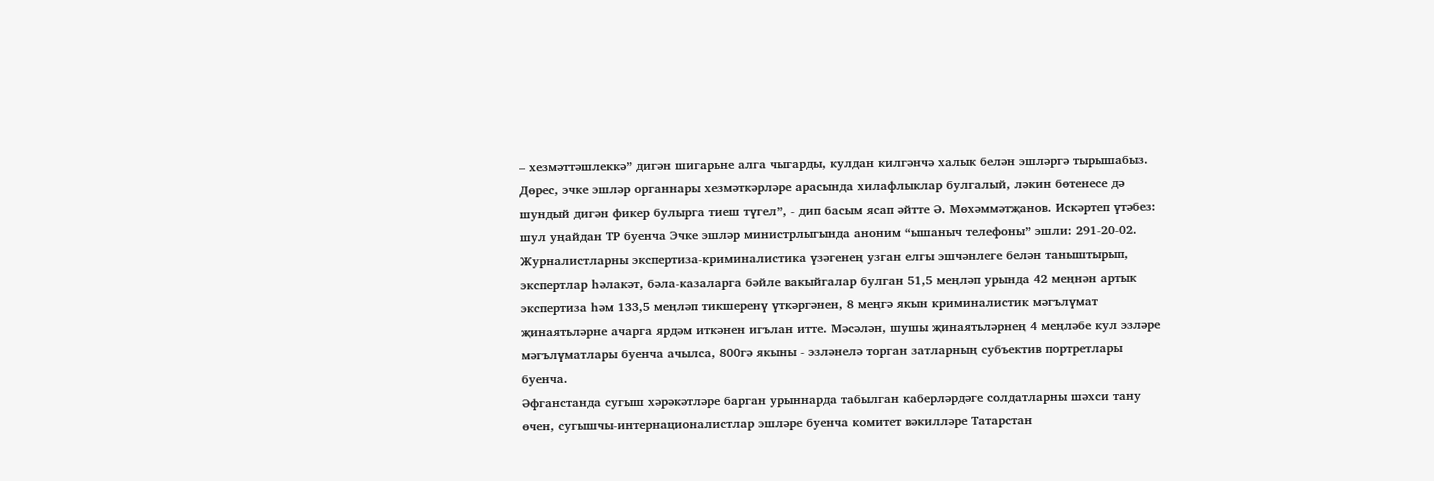– хезмәттәшлеккә” дигән шигарьне алга чыгарды, кулдан килгәнчә халык белән эшләргә тырышабыз. Дөрес, эчке эшләр органнары хезмәткәрләре арасында хилафлыклар булгалый, ләкин бөтенесе дә шундый дигән фикер булырга тиеш түгел”, - дип басым ясап әйтте Ә. Мөхәммәтҗанов. Искәртеп үтәбез: шул уңайдан ТР буенча Эчке эшләр министрлыгында аноним “ышаныч телефоны” эшли: 291-20-02.
Журналистларны экспертиза-криминалистика үзәгенең узган елгы эшчәнлеге белән таныштырып, экспертлар һәлакәт, бәла-казаларга бәйле вакыйгалар булган 51,5 меңләп урында 42 меңнән артык экспертиза һәм 133,5 меңләп тикшеренү үткәргәнен, 8 меңгә якын криминалистик мәгълүмат җинаятьләрне ачарга ярдәм иткәнен игълан итте. Мәсәлән, шушы җинаятьләрнең 4 меңләбе кул эзләре мәгълүматлары буенча ачылса, 800гә якыны - эзләнелә торган затларның субъектив портретлары буенча.
Әфганстанда сугыш хәрәкәтләре барган урыннарда табылган каберләрдәге солдатларны шәхси тану өчен, сугышчы-интернационалистлар эшләре буенча комитет вәкилләре Татарстан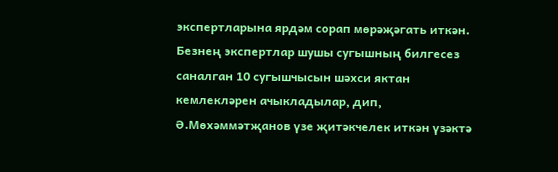экспертларына ярдәм сорап мөрәҗәгать иткән. Безнең экспертлар шушы сугышның билгесез саналган 10 сугышчысын шәхси яктан кемлекләрен ачыкладылар, дип, Ә.Мөхәммәтҗанов үзе җитәкчелек иткән үзәктә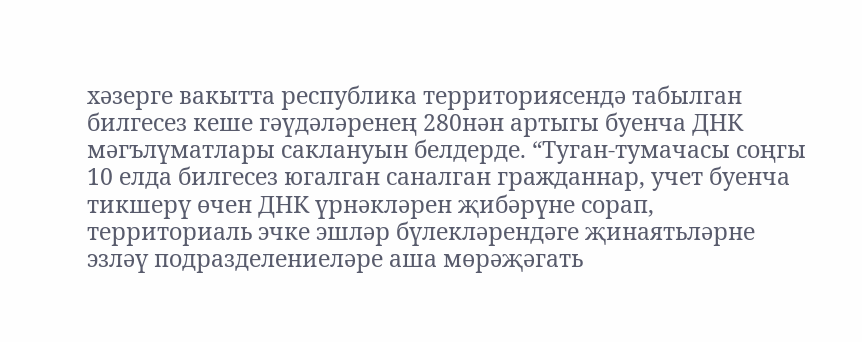хәзерге вакытта республика территориясендә табылган билгесез кеше гәүдәләренең 280нән артыгы буенча ДНК мәгълүматлары саклануын белдерде. “Туган-тумачасы соңгы 10 елда билгесез югалган саналган гражданнар, учет буенча тикшерү өчен ДНК үрнәкләрен җибәрүне сорап, территориаль эчке эшләр бүлекләрендәге җинаятьләрне эзләү подразделениеләре аша мөрәҗәгать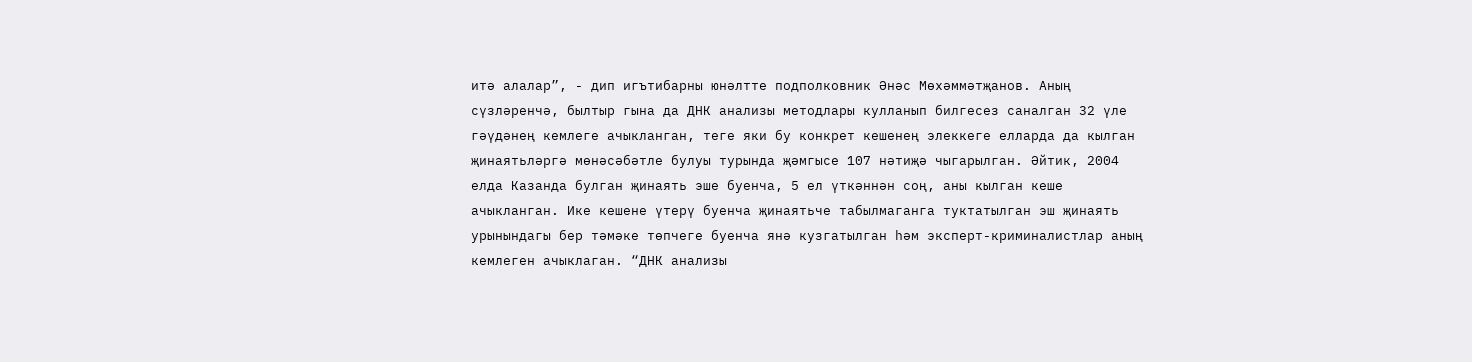итә алалар”, - дип игътибарны юнәлтте подполковник Әнәс Мөхәммәтҗанов. Аның сүзләренчә, былтыр гына да ДНК анализы методлары кулланып билгесез саналган 32 үле гәүдәнең кемлеге ачыкланган, теге яки бу конкрет кешенең элеккеге елларда да кылган җинаятьләргә мөнәсәбәтле булуы турында җәмгысе 107 нәтиҗә чыгарылган. Әйтик, 2004 елда Казанда булган җинаять эше буенча, 5 ел үткәннән соң, аны кылган кеше ачыкланган. Ике кешене үтерү буенча җинаятьче табылмаганга туктатылган эш җинаять урынындагы бер тәмәке төпчеге буенча янә кузгатылган һәм эксперт-криминалистлар аның кемлеген ачыклаган. “ДНК анализы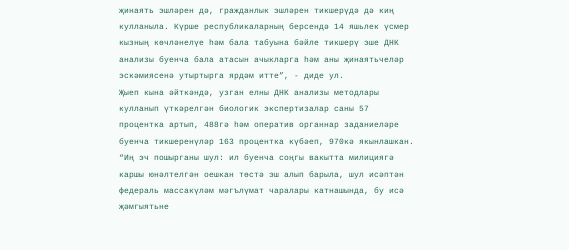җинаять эшләрен дә, гражданлык эшләрен тикшерүдә дә киң кулланыла. Күрше республикаларның берсендә 14 яшьлек үсмер кызның көчләнелүе һәм бала табуына бәйле тикшерү эше ДНК анализы буенча бала атасын ачыкларга һәм аны җинаятьчеләр эскәмиясенә утыртырга ярдәм итте”, - диде ул.
Җыеп кына әйткәндә, узган елны ДНК анализы методлары кулланып үткәрелгән биологик экспертизалар саны 57 процентка артып, 488гә һәм оператив органнар заданиеләре буенча тикшеренүләр 163 процентка күбәеп, 970кә якынлашкан.
“Иң эч пошырганы шул: ил буенча соңгы вакытта милициягә каршы юнәлтелгән оешкан төстә эш алып барыла, шул исәптән федераль массакүләм мәгълүмат чаралары катнашында, бу исә җәмгыятьне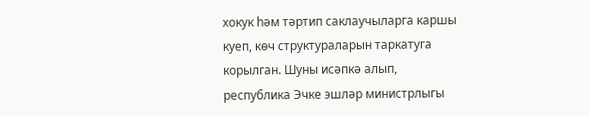хокук һәм тәртип саклаучыларга каршы куеп, көч структураларын таркатуга корылган. Шуны исәпкә алып, республика Эчке эшләр министрлыгы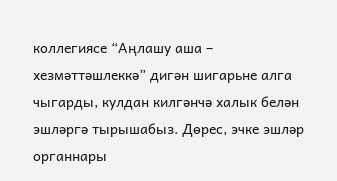коллегиясе “Аңлашу аша – хезмәттәшлеккә” дигән шигарьне алга чыгарды, кулдан килгәнчә халык белән эшләргә тырышабыз. Дөрес, эчке эшләр органнары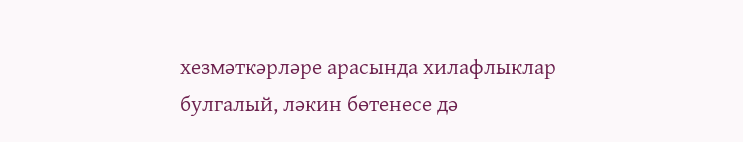хезмәткәрләре арасында хилафлыклар булгалый, ләкин бөтенесе дә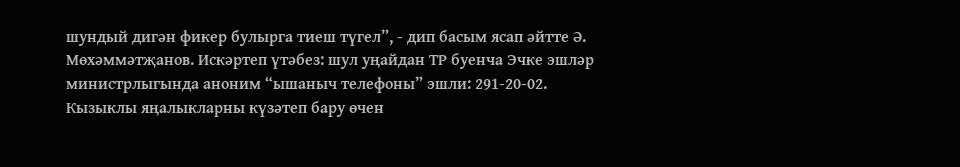шундый дигән фикер булырга тиеш түгел”, - дип басым ясап әйтте Ә. Мөхәммәтҗанов. Искәртеп үтәбез: шул уңайдан ТР буенча Эчке эшләр министрлыгында аноним “ышаныч телефоны” эшли: 291-20-02.
Кызыклы яңалыкларны күзәтеп бару өчен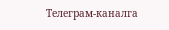Телеграм-каналга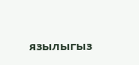язылыгыз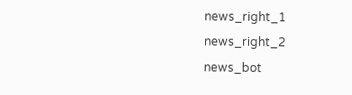news_right_1
news_right_2
news_bot